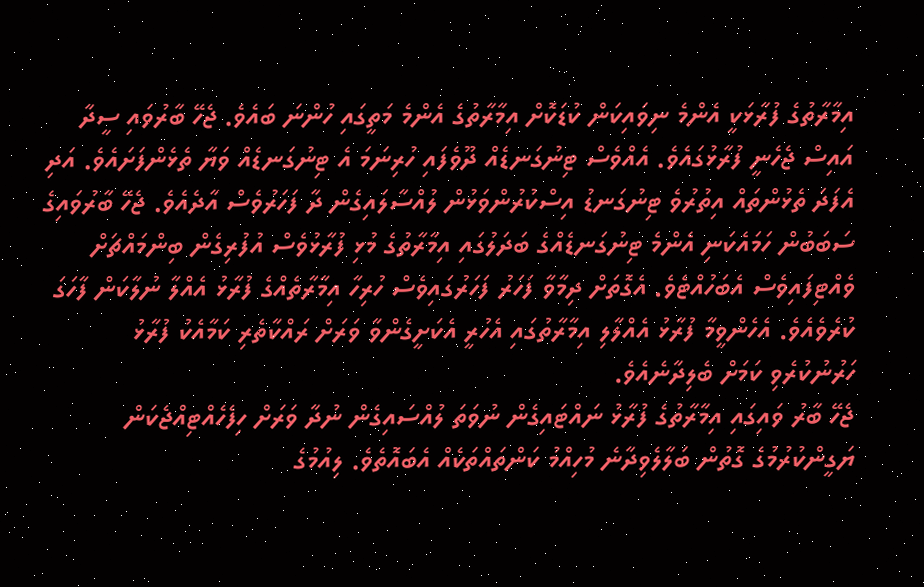އިމާރާތުގެ ފުރާޅަކީ އެންމެ ނިވައިކަން ކުޑަކޮށް އިމާރާތުގެ އެންމެ މަތީގައި ހުންނަ ބައެވެ. ޖެހޭ ބާރުވައި ސީދާ އައިސް ޖެހެނީ ފުރާޅުގައެވެ. އެއްވެސް ޓިނުގަނޑެއް ދޫވެފައި ހުރިނަމަ އެ ޓިނުގަނޑެއް ވަޔާ ތެޅެންފަށައެވެ. އަދި އެފަދަ ތެޅުންތައް އިތުރުވެ ޓިނުގަނޑު އިސްކުރުންވަޅުން ލުއްސާލައިގެން ދާ ފަހަރުވެސް އާދެއެވެ. ޖެހޭ ބާރުވައިގެ ސަބަބުން ހަމައެކަނި އެންމެ ޓިނުގަނޑެއްގެ ބަދަލުގައި އިމާރާތުގެ މުޅި ފުރާޅުވެސް އުފުރިގެން ބިންމައްޗަށް ވެއްޓިފައިވެސް އެބަހުއްޓެވެ. އެގޮތަށް ދިމާވާ ފަހަރު ފަހަރުގައިވެސް ހުރިހާ އިމާރާތެއްގެ ފުރާޅު އެއްލާ ނުލާކަން ފާހަގަ ކުރެވެއެވެ. އެހެންވީމާ ފުރާޅު އެއްލާލި އިމާރާތުގައި އެހުރީ އެކަށީގެންވާ ވަރަށް ރައްކާތެރި ކަމާއެކު ފުރާޅު ހަރުނުކުރެވި ކަމަށް ބެލިދާނެއެވެ.
ޖެހޭ ބާރު ވައިގައި އިމާރާތުގެ ފުރާޅު ނައްޓައިގެން ނުވަތަ ލުއްސައިގެން ނުދާ ވަރަށް ހިފެހެއްޓިއްޖެކަން ޔަގީންކުރުމުގެ ގޮތުން ބަލާލެވިދާނެ މުހިއްމު ކަންތައްތަކެއް އެބައޮތެވެ. ލިއުމުގެ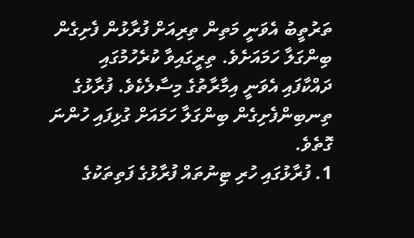ތަރުތީބު އެވަނީ މަތިން ތިރިއަށް ފުރާޅުން ފެށިގެން ބިންގަލާ ހަމައަށެވެ. ތިރީގައިވާ ކުރެހުމުގައި ދައްކާފައި އެވަނީ އިމާރާތުގެ މިސާލެކެވެ. ފުރާޅުގެ ތިނބިންފެށިގެން ބިންގަލާ ހަމައަށް ގުޅިފައި ހުންނަ ގޮތެވެ.
1. ފުރާޅުގައި ހުރި ޓިނުތައް ފުރާޅުގެ ފަތިތަކުގެ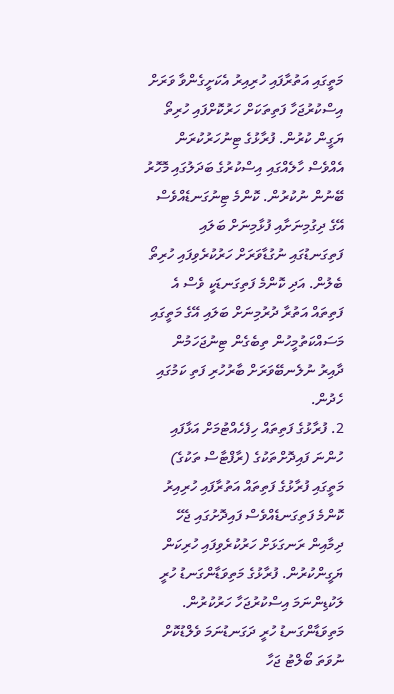މަތީގައި އަތުރާފައި ހުރިއިރު އެކަށީގެންވާ ވަރަށް އިސްކުރުޖަހާ ފަތިތަކަށް ހަރުކޮށްފައި ހުރިތޯ ޔަގީން ކުރުން. ފުރާޅުގެ ޓިނުހަރުކުރަން އެއްވެސް ހާލެއްގައި އިސްކުރުގެ ބަދަލުގައި މޮހޮރު ބޭނުން ނުކުރުން. ކޮންމެ ޓިނުގަނޑެއްވެސް އޭގެ ދިގުމިނަށާއި ފުޅާމިނަށް ބަލައި ފަތިގަނޑުގައި ނުގުޑާވަރަށް ހަރުކުރެވިފައި ހުރިތޯ ބެލުން. އަދި ކޮންމެ ފަތިގަނޑަކީ ވެސް އެ ފަތިތައް އަތުރާ ދުރުމިނަށް ބަލައި އޭގެ މަތީގައި މަސައްކަތުމީހުން ތިބެގެން ޓިނުޖަހަމުން ދާއިރު ނުލެނބޭވަރަށް ބާރުހުރި ފަތި ކަމުގައި ހެދުން.
2. ފުރާޅުގެ ފަތިތައް ހިފެހެއްޓުމަށް އަޅާފައި ހުންނަ ފައިދޮށްތަކުގެ (ރާފްޓާސް ތަކުގެ) މަތީގައި ފުރާޅުގެ ފަތިތައް އަތުރާފައި ހުރިއިރު ކޮންމެ ފަތިގަނޑެއްވެސް ފައިދޮށުގައި ޖެހޭ ދިމާއިން ރަނގަޅަށް ހަރުކުރެވިފައި ހުރިކަން ޔަގީންކުރުން. ފުރާޅުގެ މަތިވަޑާންގަނޑު ހުރީ ލަކުޑިންނަމަ އިސްކުރުޖަހާ ހަރުކުރުން. މަތިވަޑާންގަނޑު ހުރީ ދަގަނޑުނަމަ ވެލްޑުކޮށް ނުވަތަ ބޯލްޓު ޖަހާ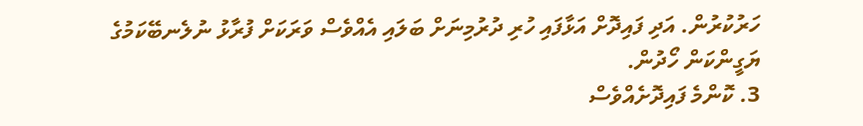ހަރުކުރުން. އަދި ފައިދޮށް އަޅާފައި ހުރި ދުރުމިނަށް ބަލައި އެއްވެސް ވަރަކަށް ފުރާޅު ނުލެނބޭކަމުގެ ޔަގީންކަން ހޯދުން.
3. ކޮންމެ ފައިދޮށެއްވެސް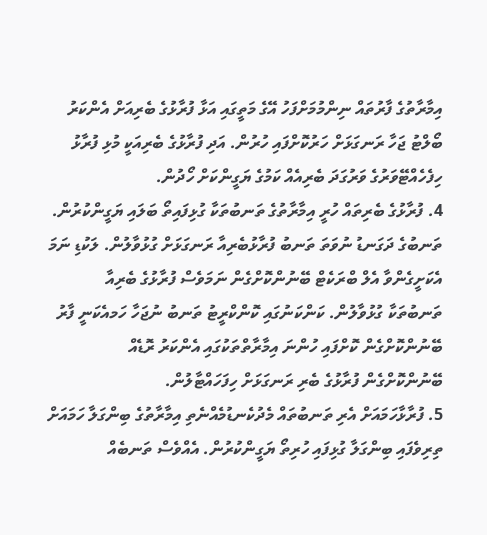އިމާރާތުގެ ފާރުތައް ނިންމުމަށްފަހު އޭގެ މަތީގައި އަޅާ ފުރާޅުގެ ބެރިއަށް އެންކަރު ބޯލްޓު ޖަހާ ރަނގަޅަށް ހަރުކޮށްފައި ހުރުން. އަދި ފުރާޅުގެ ބެރިއަކީ މުޅި ފުރާޅު ހިފެހެއްޓޭވަރުގެ ވަރުގަދަ ބެރިއެއް ކަމުގެ ޔަގީންކަށް ހޯދުން.
4. ފުރާޅުގެ ބެރިތައް ހުރީ އިމާރާތުގެ ތަނބުތަކާ ގުޅިފައިތޯ ބަލައި ޔަގީންކުރުން. ތަނބުގެ ދަގަނޑު ނުވަތަ ތަނބު ފުރާޅުބެރިއާ ރަނގަޅަށް ގުޅުވާލުން. ލަކުޑި ނަމަ އެކަށީގެންވާ އެލް ބްރަކެޓް ބޭނުންކޮށްގެން ނަމަވެސް ފުރާޅުގެ ބެރިއާ ތަނބުތަކާ ގުޅުވާލުން. ކަންކަނުގައި ކޮންކްރީޓު ތަނބު ނުޖަހާ ހަމއެކަނީ ފާރު ބޭނުންކޮށްގެން ކޮށްފައި ހުންނަ އިމާރާތްތަކުގައި އެންކަރު ރޮޑެއް ބޭނުންކޮށްގެން ފުރާޅުގެ ބެރި ރަނގަޅަށް ހިފަހައްޓާލުން.
5. ފުރާޅާހަމައަށް އެރި ތަނބުތައް މެދުކެނޑުމެއްނެތި އިމާރާތުގެ ބިންގަލާ ހަމައަށް ތިރިވެފައި ބިންގަލާ ގުޅިފައި ހުރިތޯ ޔަގީންކުރުން. އެއްވެސް ތަނބެއް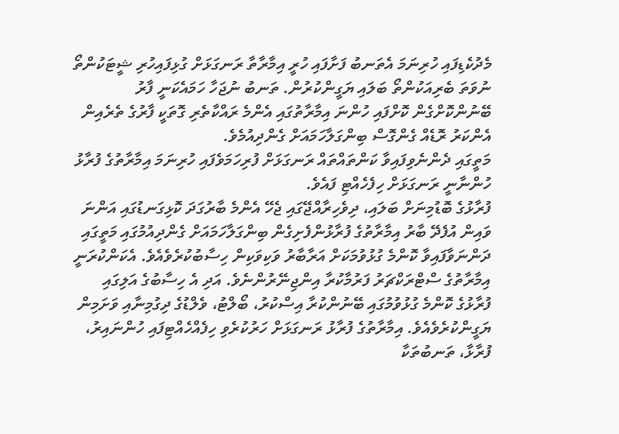މެދުކެޑިފައި ހުރިނަމަ އެތަނބު ފަށާފައި ހުރީ އިމާރާތާ ރަނގަޅަށް ގުޅިފައިހުރި ޝީޓަކުންތޯ ނުވަތަ ބެރިއަކުންތޯ ބަލައި ޔަގީންކުރުން. ތަނބު ނުޖަހާ ހަމައެކަނީ ފާރު ބޭނުންކޮށްގެން ކޮށްފައި ހުންނަ އިމާރާތުގައި އެންމެ ރައްކާތެރި ގޮތަކީ ފާރުގެ ތެރެއިން އެންކަރު ރޮޑެއް ގެންގޮސް ބިންގަލާހަމައަށް ގެންދިއުމެވެ.
މަތީގައި ދެންނެވިފައިވާ ކަންތައްތައް ރަނގަޅަށް ފުރިހަމަވެފައި ހުރިނަމަ އިމާރާތުގެ ފުރާޅު ހުންނާނީ ރަނގަޅަށް ހިފެހެއްޓި ފައެވެ.
ފުރާޅުގެ ބޮޑުމިނަށް ބަލައި، ދިވެހިރާއްޖޭގައި ޖެހޭ އެންމެ ބާރުގަދަ ކޮޅިގަނޑުގައި އަންނަ ވައިން އުފެދޭ ބާރު އިމާރާތުގެ ފުރާޅުންފެށިގެން ބިންގަލާހަމައަށް ގެންދިއުމުގައި މަތީގައި ދަންނަވާފައިވާ ކޮންމެ ގުޅުވުމަކަށް އަރާބާރު ވަކިވަކިން ހިސާބުކުރެވެއެވެ. އެކަންކުރަނީ އިމާރާތުގެ ސްޓްރަކްޗަރު ފަރުމާކުރާ އިންޖިނޭރުންނެވެ. އަދި އެ ހިސާބުގެ އަލިގައި ފުރާޅުގެ ކޮންމެ ގުޅުވުމުގައި ބޭނުންކުރާ އިސްކުރު، ބޯލްޓު، ވެލްޑުގެ ދިގުމިނާއި ވަށަމިން ޔަގީންކުރެވެއެވެ. އިމާރާތުގެ ފުރާޅު ރަނގަޅަށް ހަރުކުރެވި ހިފެއްހެއްޓިފައި ހުންނައިރު، ފުރާޅާ، ތަނބުތަކާ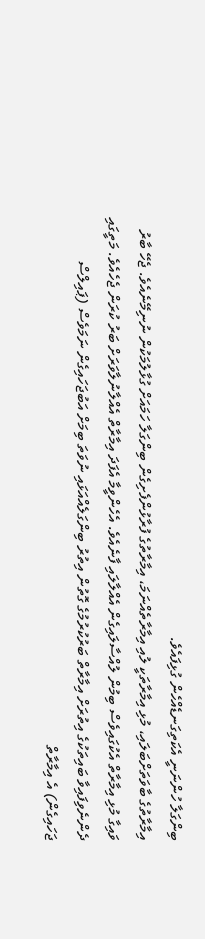ބިންގަލާ ހުންނަނީ އެކަތިގަނޑެއްހެން ގުޅިފައެވެ.
އިމާރާތުގެ ބާވަތަށްބަލައި، މުޅި އިމާރާތަކީ ލުއި އިމާރާތެއްނަމަ، އިމާރާތުގެ ފުރާޅުންފެށިގެން ބިންގަލާ ހަމައަށް ގުޅާލުމަކުން ނުނިމޭނެއެވެ. ޖެހޭ ބާރު ވައިގާ މުޅި އިމާރާތް އެކުގައިވެސް ބިމުން ލުއްސާލައިގެން އެއްލާލައި ފާނެއެވެ. އެހެންވީމާ އެފަދަ އިމާރާތް އެއްލާނުލާވަރަށް ބަރު ކުރަން ޖެހެއެވެ. މަތީގައި ދެންނެވިފައިވާ ބައިތަކުގެ އިތުރަށް އިމާރާތް ބަރުކުރުމުގެ ގޮތުން އިތުރު ބިންގަލެއްއަޅައި ނުވަތަ ބިމަށް އަބުޖަހައިގެން ނަމަވެސް (ޕައިލްސް ޖަހައިގެން) އެ އިމާރާތް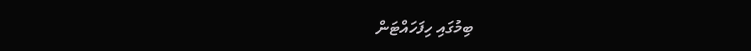ބިމުގައި ހިފަހައްޓަން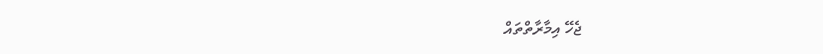ޖެހޭ އިމާރާތްތައް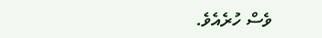ވެސް ހުރެއެވެ.